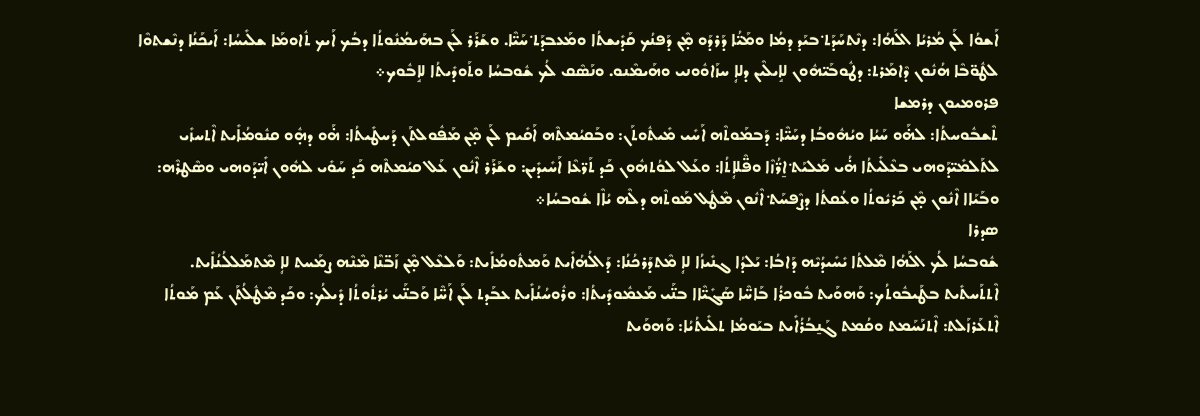ܐܰܫܘܳܐ ܠܰܢ ܡܳܪܝܳܐ ܐܠܰܗܳܐ: ܕܢܶܬܚܰܕܰܬ݀ ܒܝܰܕ ܕܡܳܐ ܘܡܰܝ̈ܳܐ ܕܰܪܕܰܘ ܡ̣ܶܢ ܕܰܦܢܳܟ ܩܰܕܺܝܫܬܳܐ ܘܡܰܥܒܕܰܬ݀ ܚܰܝ̈ܶܐ. ܘܫܰܪܰܪ ܠܰܢ ܒܗܰܝܡܳܢܽܘܬܳܐ ܕܒܳܟ ܐܰܝܟ ܬܽܐܘܡܰܐ ܫܠܺܝܚܳܐ: ܐܰܝܟܰܢܳܐ ܕܢܶܫܬܘܶܐ ܠܛܽܘ̈ܒܶܐ ܗܳܢܽܘܢ ܕܶܐܡܰܪܬ: ܕܛܽܘܒܰܝ̈ܗܽܘܢ ܠܐܱܝܠܶܝܢ ܕܠܐܴ ܚܙܰܐܘܽܘܢܝ ܘܗܰܝܡܶܢܘ. ܘܢܰܣܶܩ ܠܳܟ ܫܽܘܒܚܳܐ ܘܬܰܘܕܺܝܬܳܐ ܠܐܱܒܽܘܟ܀
ܦܪܘܡܝܘܢ ܕܪܡܫܐ
ܬܶܫܒܽܘܚܬܳܐ: ܠܗ̇ܰܘ ܚܰܝܳܐ ܘܝܳܗܽܘܒܳܐ ܕܚܰܝ̈ܶܐ: ܕܰܒܡܰܘܬܶܗ ܐܰܚܺܝ ܡܺܝܬܽܘܬܰܢ: ܘܒܰܩܝܳܡܬܶܗ ܐܰܩܺܝܡ ܠܰܢ ܡ̣ܶܢ ܡܰܦܽܘܠܬܰܢ ܕܰܚܛܺܝܬܳܐ: ܗ̇ܰܘ ܕܗ̣ܽܘ ܩܢܽܘܡܳܐܺܝܬ ܐܶܬܚܙܺܝ ܠܬܰܠܡܺܝ̈ܕܰܘܗܝ ܒܥܶܠܺܝܬܳܐ ܗ̇ܳܝ ܡܰܠܝܰܬ݀ ܐ̱ܪ̈ܳܙܶܐ ܘܦ̈ܶܠܐܴܬܳܐ: ܘܥܰܠ ܠܘܳܬܗܽܘܢ ܟܰܕ ܬܰܪ̈ܥܶܐ ܐܰܚܺܝܕܺܝܢ: ܘܫܰܪܰܪ ܐܶܢܽܘܢ ܥܰܠ ܩܝܳܡܬܶܗ ܟܰܕ ܚܰܘܺܝ ܠܗܽܘܢ ܐܺܝ̈ܕܰܘܗܝ ܘܣܶܛܪܶܗ: ܘܒܰܝܰܐܐ ܐܶܢܽܘܢ ܡ̣ܶܢ ܟܰܪܝܽܘܬܳܐ ܘܥܳܩܬܳܐ ܕܨܶܦܚܰܬ݀ ܐܶܢܽܘܢ ܡܶܛܽܠ ܡܰܘܬܶܗ ܕܠܶܗ ܝܳܐܶܐ ܫܽܘܒܚܳܐ܀
ܣܕܪܐ
ܫܽܘܒܚܳܐ ܠܳܟ ܐܠܰܗܳܐ ܡܶܠܬܳܐ ܝܺܚܺܝܕܳܝܶܗ ܕܰܐܒܳܐ: ܝܰܠܕܳܐ ܓܢܺܝܙܳܐ ܠܐܴ ܡܶܬܕܰܪܟܳܢܳܐ: ܕܰܐܠܳܗܳܐܺܝܬ ܘܰܡܬܽܘܡܳܐܺܝܬ: ܘܰܠܥܶܠ ܡ̣ܶܢ ܙܰܒ̈ܢܶܐ ܡܶܢܶܗ ܨܡܰܚܬ ܠܐܴ ܡܶܬܡܰܠܠܳܢܳܐܺܝܬ. ܐܶܬܬܰܚܬܺܝܬ ܒܛܰܝܒܽܘܬܳܟ: ܘܰܗܘܰܝܬ ܒܽܘܟܪܳܐ ܒܰܐܚ̈ܶܐ ܣܰܓܺܝ̈ܶܐܐ ܒܢ̈ܰܝ ܡܰܥܡܽܘܕܺܝܬܳܐ: ܘܪܽܘܚܳܢܳܐܺܝܬ ܥܒܰܕܬ ܠܰܢ ܐܰܚ̈ܶܐ ܘܰܒܢ̈ܰܝ ܝܳܪܬܽܘܬܳܐ ܕܺܝܠܳܟ: ܘܟܰܕ ܡܶܛܽܠܳܬܰܢ ܥܰܡ ܡܰܘܬܳܐ ܐܶܬܥܰܪܙܰܠܬ: ܐܶܬܢܰܚܰܡܬ ܘܩܳܡܬ ܓܰܢ̱ܒܳܪܳܐܺܝܬ ܒܝܰܘܡܳܐ ܬܠܺܝܬܳܝܳܐ: ܘܰܗܘܰܝܬ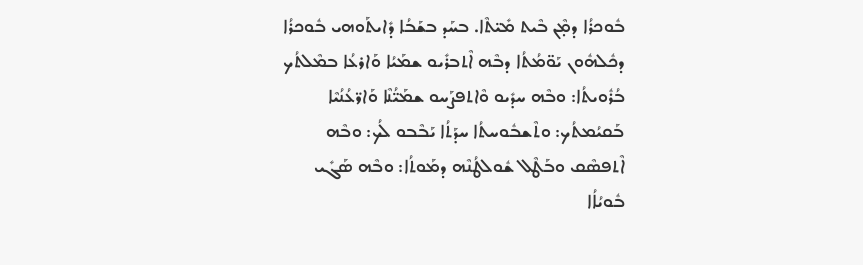ܒܽܘܟܪܳܐ ܕܡ̣ܶܢ ܒܶܝܬ ܡܺܝ̈ܬܶܐ. ܒܚܰܕ ܒܫܰܒܳܐ ܕܺܐܝܬܰܘܗܝ ܒܽܘܟܪܳܐ ܕܟܽܠܗܽܘܢ ܝܰܘ̈ܡܳܬܳܐ ܕܒܶܗ ܐܶܬܒܪܺܝܘ ܫܡܰܝܳܐ ܘܰܐܪܥܳܐ ܒܡܶܠܬܳܟ ܒܳܪܽܘܝܬܳܐ: ܘܒܶܗ ܚܕܺܝܘ ܘܶܐܬܦܨܰܚܘ ܫܡܰܝ̈ܳܢܶܐ ܘܰܐܪ̈ܥܳܢܳܝܶܐ ܒܰܩܝܳܡܬܳܟ: ܘܬܶܫܒܽܘܚܬܳܐ ܚܕܰܬܳܐ ܝܰܒܶܒܘ ܠܳܟ: ܘܒܶܗ ܐܶܬܦܣܶܩ ܘܒܰܛܶܠ ܫܽܘܠܛܳܢܶܗ ܕܡܰܘܬܳܐ: ܘܒܶܗ ܣܰܓܺܝ ܒܽܘܝܳܐܳܐ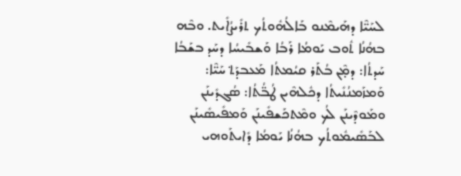ܠܚܰܝ̈ܶܐ ܕܗܰܝܡܶܢܘ ܒܰܐܠܳܗܽܘܬܳܟ ܬܪܺܝܨܳܐܺܝܬ. ܘܒܶܗ ܒܗܳܢܳܐ ܬܽܘܒ ܝܰܘܡܳܐ ܪܰܒܳܐ ܘܰܫܒܺܝܚܳܐ ܕܚܰܕ ܒܫܰܒܳܐ ܚܰܕܬܳܐ: ܕܡ̣ܶܢ ܒܳܬܰܪ ܩܝܳܡܬܳܐ ܡܰܥܒܕܰܬ݀ ܚܰܝ̈ܶܐ: ܘܰܡܙܰܡܢܳܢܺܝܬܳܐ ܕܟܽܠܗܶܝܢ ܛܳܒ̈ܳܬܳܐ: ܣܳܓܕܺܝܢܰܢ ܘܡܰܘܕܶܝܢܰܢ ܠܳܟ ܘܡܶܬܟܰܫܦܺܝܢܰܢ ܘܰܡܦܺܝܣܺܝܢܰܢ ܠܒܰܣܺܝܡܽܘܬܳܟ ܒܗܳܢܳܐ ܝܰܘܡܳܐ ܕܺܐܝܬܰܘܗܝ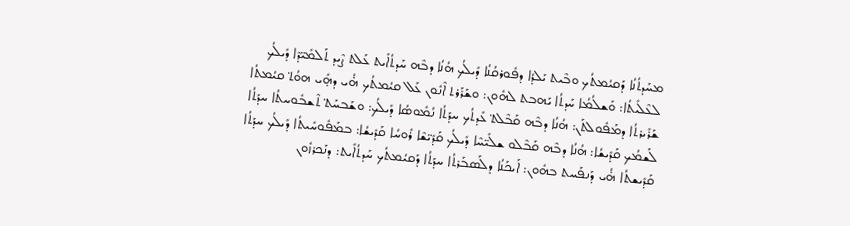ܡܚܰܕܬܳܢܳܐ ܕܰܩܝܳܡܬܳܟ ܘܒܶܝܬ ܝܰܠܕܳܐ ܕܦܽܘܪܩܳܢܳܐ ܕܺܝܠܳܟ ܗܳܢܳܐ ܕܒܶܗ ܚܰܕܬܳܐܺܝܬ ܥܰܠܬ ܨܶܝܕ ܬܰܠܡܺܝ̈ܕܶܐ ܕܺܝܠܳܟ ܠܥܶܠܺܝܬܳܐ: ܘܰܫܠܳܡܳܐ ܚܰܕܬܳܐ ܝܰܗܒܬ ܠܗܽܘܢ: ܘܫܰܪܰܪܬ ܐܶܢܽܘܢ ܥܰܠ ܩܝܳܡܬܳܟ ܗ̇ܳܝ ܕܗ̣ܺܝ ܗܘܳܬ݀ ܩܝܳܡܬܳܐ ܫܰܪܺܝܪܬܳܐ ܕܡܰܦܽܘܠܬܰܢ: ܗܳܢܳܐ ܕܒܶܗ ܩܰܒܶܠܬ݀ ܥܺܕܬܳܟ ܚܕܰܬܳܐ ܢܳܡܽܘܣܳܐ ܕܺܝܠܳܟ: ܘܫܰܒܚܰܬ݀ ܬܶܫܒܽܘܚܬܳܐ ܚܕܰܬܳܐ ܠܰܫܡܳܟ ܩܰܕܺܝܫܳܐ: ܗܳܢܳܐ ܕܒܶܗ ܩܰܒܶܠܘ ܫܠܺܝ̈ܚܶܐ ܕܺܝܠܳܟ ܩܰܕܺܝ̈ܫܶܐ ܪܽܘܚܳܐ ܩܰܕܺܝܫܳܐ: ܒܡܰܦܽܘܚܺܝܬܳܐ ܕܺܝܠܳܟ ܚܕܰܬܳܐ ܩܰܕܺܝܫܬܳܐ ܗ̇ܳܝ ܕܰܢܦܰܚܬ ܒܗܽܘܢ: ܐܰܝܟܰܢܳܐ ܕܠܰܣܒܰܪܬܳܐ ܚܕܰܬܳܐ ܕܰܩܝܳܡܬܳܟ ܚܰܕܬܳܐܺܝܬ: ܕܢܰܟܪܙܽܘܢ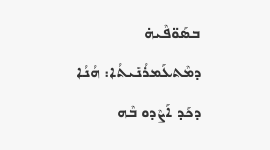ܒܣܰܘ̈ܦܶܝܗ̇ ܕܡܶܬܥܰܡܪܳܢܺܝܬܳܐ: ܗܳܢܳܐ ܕܟܰܕ ܐܰܨܶܕܘ ܒܶܗ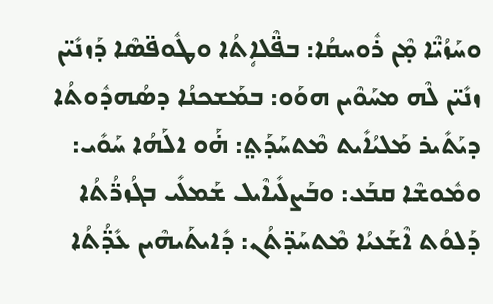ܘܚܰܙܳܝ̈ܶܐ ܡ̣ܶܢ ܪܽܘܚܩܳܐ: ܒܦ̈ܶܠܐܴܬܳܐ ܘܛܽܘܦ̈ܣܶܐ ܕܰܙܢܺܝ̈ܢ ܙܢܺܝ̈ܢ ܠܶܗ ܡܚܰܘܶܝܢ ܗܘܰܘ: ܒܡܰܫܟܢܳܐ ܕܣܳܗܕܽܘܬܳܐ ܕܝܰܬܺܝܪ ܡܰܠܝܳܐܺܝܬ ܡܶܬܚܰܕܰܬ݀: ܗ̇ܰܘ ܐܠܰܗܳܐ ܚܰܘܺܝ: ܘܡܽܘܫܶܐ ܩܒܰܥ: ܘܒܰܨܠܺܝܐܶܝܠ ܫܰܡܠܺܝ ܒܓܳܙܪ̈ܳܬܳܐ ܕܰܠܘܳܬ ܐܶܫܰܥܝܳܐ ܡܶܬܚܰܕ̈ܬܳܢ: ܕܺܐܝܬܰܝܗܶܝܢ ܥܺܕ̈ܳܬܳܐ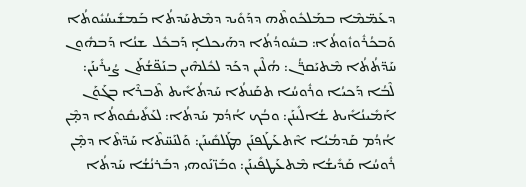ܕܥܰܡ̈ܡܶܐ ܒܡܰܠܟܽܘܬܶܗ ܕܕܰܘܺܝܕ ܕܡܶܬܚܰܕܬܳܐ ܒܰܡܫܺܝܚܳܝܽܘܬܳܐ ܘܰܒܟܳܪܽܘܙܽܘܬܳܐ: ܒܚܽܘܕܳܬܳܐ ܕܗܰܝܟܠܐܴ ܕܰܒܟܽܠ ܫܢܳܐ ܕܰܒܗܽܘܢ ܚܰܕ̈ܬܳܬܳܐ ܡܶܬܝܰܩܪ̈ܳܢ: ܗܳܠܶܝܢ ܕܟܰܕ ܠܟܽܠܗܶܝܢ ܒܢܰܦ̈ܫܳܬܰܢ ܨܳܝܪܺܝܢܰܢ: ܠܶܒܳܐ ܕܰܟܝܳܐ ܘܪܽܘܚܳܐ ܬܩܰܢܬܳܐ ܚܰܕܬܳܐܺܝܬ ܬܶܒܪܶܐ ܒܓܰܘܰܢ ܐܰܡܺܝܢܳܐܺܝܬ ܫܳܐܠܺܝܢܰܢ: ܘܒܳܟ ܐܳܕܳܡ ܚܰܕܬܳܐ: ܠܥܰܬܺܝܩܽܘܬܳܐ ܕܡ̣ܶܢ ܐܳܕܳܡ ܩܰܕܡܳܝܳܐ ܐܶܬܥܰܛܰܦܢܰܢ ܡܛܰܠܩܺܝܢܰܢ: ܘܰܠܢܰܚ̈ܬܶܐ ܚܰܕ̈ܬܶܐ ܕܡ̣ܶܢ ܪܽܘܚܳܐ ܩܰܕܺܝܫܳܐ ܡܶܬܥܰܛܦܺܝܢܰܢ: ܘܒܰܙ̈ܢܰܘܗܝ ܕܒܰܪܢܳܫܳܐ ܚܰܕܬܳܐ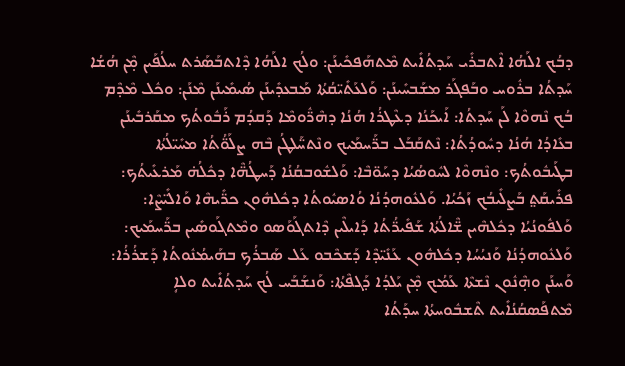ܕܒܳܟ ܐܠܰܗܳܐ ܐܶܬܒܪܺܝ ܚܰܕܬܳܐܺܝܬ ܡܶܬܗܰܦܟܺܝܢܰܢ: ܘܠܳܟ ܐܠܰܗܳܐ ܕܶܐܬܒܰܣܰܪܬ ܚܠܳܦܰܝܢ ܡ̣ܶܢ ܗܳܫܳܐ ܚܰܕܬܳܐ ܒܪܽܘܚ ܘܒܰܦܓܰܪ ܡܫܰܒܚܺܝܢܰܢ: ܘܰܠܥܰܬܺܝ̈ܩܳܬܳܐ ܡܰܒܥܕܺܝܢܰܢ ܣܳܝܡܺܝܢܰܢ ܡܶܢܰܢ: ܘܟܽܠ ܡܶܕܶܡ ܒܳܟ ܢܶܗܘܶܐ ܠܰܢ ܚܰܕܬܳܐ: ܐܰܝܟܰܢܳܐ ܕܥܶܛܪܳܐ ܗܳܢܳܐ ܕܗܶܪ̈ܽܘܡܶܐ ܕܰܩܕܳܡ ܪܰܒܽܘܬܳܟ ܡܩܰܪܒܺܝܢܰܢ ܒܥܺܐܕܳܐ ܗܳܢܳܐ ܕܚܽܘܕܳܬܳܐ: ܢܶܬܩܰܒܰܠ ܒܪ̈ܰܚܡܰܝܟ ܘܢܶܬܚ̈ܰܠܛܳܢ ܒܶܗ ܨܠܰܘ̈ܳܬܳܐ ܡܚܺܝ̈ܠܳܬܳܐ ܒܛܰܝܒܽܘܬܳܟ: ܘܢܶܗܘܶܐ ܠܚܽܘܣܳܝܳܐ ܕܚܰܘ̈ܒܶܐ: ܘܰܠܫܽܘܒܩܳܢܳܐ ܕܰܚܛܳܗ̈ܶܐ ܕܟܽܠܳܗ̇ ܡܰܪܥܺܝܬܳܟ: ܦܪܺܝܩܰܬ݀ ܒܰܨܠܺܝܒܳܟ ܙܰܟܳܝܳܐ. ܘܰܠܥܽܘܗܕܳܢܳܐ ܘܳܐܣܝܽܘܬܳܐ ܕܟܽܠܗܽܘܢ ܟܪ̈ܺܝܗܶܐ ܘܰܐܠܺܝ̈ܨܶܐ: ܘܰܠܦܽܘܢܳܝܳܐ ܕܟܽܠܗܶܝܢ ܫ̈ܶܐܠܳܬܳܐ ܫܰܦܺܝܪ̈ܳܬܳܐ ܕܰܐܝܠܶܝܢ ܕܶܐܬܓܰܘܰܣܘ ܘܡܶܬܓܰܘܣܺܝܢ ܒܪ̈ܰܚܡܰܝܟ: ܘܰܠܥܽܘܗܕܳܢܳܐ ܘܰܢܝܳܚܳܐ ܕܟܽܠܗܽܘܢ ܥܰܢܺܝ̈ܕܶܐ ܕܰܫܟܶܒܘ ܥܰܠ ܣܰܒܪܳܟ ܒܗܰܝܡܳܢܽܘܬܳܐ ܕܰܫܪܳܪܳܐ: ܘܰܚܢܰܢ ܘܗ̣ܶܢܽܘܢ ܢܶܫܬܶܐ ܥܰܡܳܟ ܡ̣ܶܢ ܝܰܠܕܳܐ ܕܰܓܦܶܬܳܐ: ܘܰܢܫܰܒܰܚ ܠܳܟ ܚܰܕܬܳܐܺܝܬ ܘܠܐܴ ܡܶܬܦܰܣܩܳܢܳܐܺܝܬ ܬܶܫܒܽܘܚܬܳܐ ܚܕܰܬܳܐ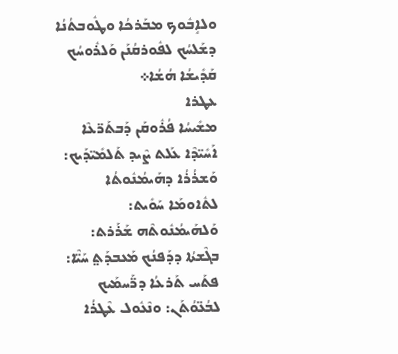ܘܠܐܱܒܽܘܟ ܡܒܰܪܟܳܐ ܘܛܽܘܒܬܳܢܳܐ ܕܫܰܠܚܳܟ ܠܦܽܘܪܩܳܢܰܢ ܘܰܠܪܽܘܚܳܟ ܩܰܕܺܝܫܳܐ ܗܳܫܳܐ܀
ܥܛܪܐ
ܡܫܺܝܚܳܐ ܦܳܪܽܘܩܰܢ ܕܰܒܬܰܪ̈ܥܶܐ ܐܰܚܺܝ̈ܕܶܐ ܥܰܠܬ ܨܶܝܕ ܬܰܠܡܺܝ̈ܕܰܝܟ: ܘܰܫܪܳܪܳܐ ܕܗܰܝܡܳܢܽܘܬܳܐ ܠܬܽܐܘܡܰܐ ܚܰܘܺܝܬ: ܘܰܠܗܰܝܡܳܢܽܘܬܶܗ ܫܰܪܰܪܬ: ܒܓܶܫܬܳܐ ܕܕܰܦܢܳܟ ܡܰܥܒܕܰܬ݀ ܚܰܝ̈ܶܐ: ܦܬܰܚ ܬܰܪܥܳܐ ܕܪ̈ܰܚܡܰܝܟ ܠܒܳܥ̈ܘܳܬܰܢ: ܘܢܶܥܽܘܠ ܥܶܛܪܳܐ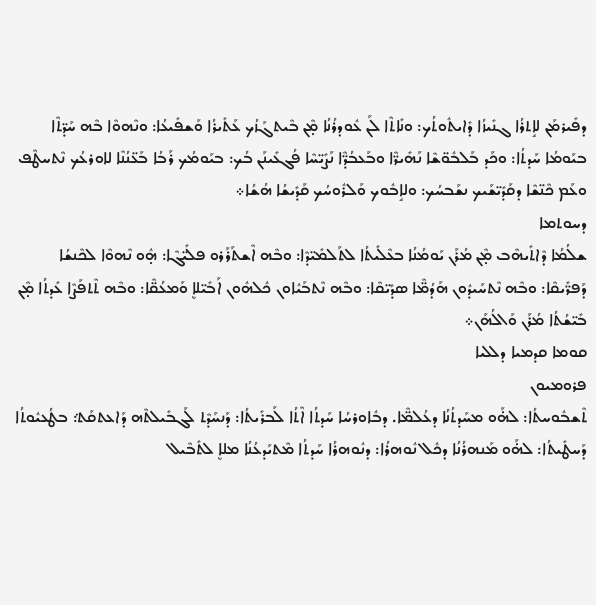ܕܦܺܝܪܡܰܢ ܠܐܱܬܪܳܐ ܓܢܺܝܙܳܐ ܕܺܐܝܬܽܘܬܳܟ: ܘܢܺܐܬܶܐ ܠܰܢ ܥܽܘܕܪܳܢܳܐ ܡ̣ܶܢ ܒܶܝܬܓܰܙܳܟ ܥܰܬܺܝܪܳܐ ܘܰܫܦܺܝܥܳܐ: ܘܢܶܗܘܶܐ ܒܶܗ ܚܰܕ̈ܬܶܐ ܒܝܰܘܡܳܐ ܚܰܕܬܳܐ: ܘܟܰܕ ܒܰܠܒܽܘ̈ܫܶܐ ܢܰܗܺܝܪ̈ܶܐ ܘܒܰܥܒܳܕ̈ܶܐ ܢܰܨܺܝ̈ܚܶܐ ܦܳܓܥܺܝܢܰܢ ܒܳܟ: ܒܝܰܘܡܳܟ ܪܰܒܳܐ ܒܰܥ̈ܢܳܢܶܐ ܠܐܘܪܥܳܟ ܢܶܬܚܛܶܦ ܘܥܰܡ ܟܶܢ̈ܫܶܐ ܕܩܰܕܺܝ̈ܫܰܝܟ ܢܫܰܒܚܳܟ: ܘܠܐܱܒܽܘܟ ܘܰܠܪܽܘܚܳܟ ܩܰܕܺܝܫܳܐ ܗܳܫܳܐ܀
ܕܚܘܬܡܐ
ܫܠܳܡܳܐ ܕܶܐܬܺܝܗܶܒ ܡ̣ܶܢ ܡܳܪܰܢ ܝܰܘܡܳܢܳܐ ܒܥܶܠܺܝܬܳܐ ܠܬܰܠܡܺܝ̈ܕܶܐ: ܘܒܶܗ ܐܶܫܬܰܪܰܪܘ ܦܠܺܝ̈ܓܶܐ: ܗ̣ܽܘ ܢܶܗܘܶܐ ܠܟܶܢܫܳܐ ܕܰܦܪ̈ܺܝܩܶܐ: ܘܒܶܗ ܢܶܬܚܰܝܕܽܘܢ ܗܰܕܳܡ̈ܶܐ ܣܕܺܝ̈ܩܶܐ: ܘܒܶܗ ܢܶܬܒܰܝܽܐܘܢ ܟܽܠܗܽܘܢ ܐܰܒܺܝ̈ܠܐܷ ܘܰܡܥܳܩ̈ܶܐ: ܘܒܶܗ ܬܶܬܦܰܨܶܐ ܥܺܕܬܳܐ ܡ̣ܶܢ ܒܺܝ̈ܫܳܬܳܐ ܡܳܪܰܢ ܘܰܐܠܳܗܰܢ܀
ܩܘܡܐ ܩܕܡܝܐ ܕܠܠܝܐ
ܦܪܘܡܝܘܢ
ܬܶܫܒܽܘܚܬܳܐ: ܠܗ̇ܰܘ ܡܚܰܕܬܳܢܳܐ ܕܥܳܠܡ̈ܶܐ. ܕܒܽܐܘܪܚܳܐ ܚܰܕܬܳܐ ܐܶܬܳܐ ܠܰܒܪܺܝܬܳܐ: ܕܰܢܚܰܕܶܬ ܠܰܓܒܺܝܠܬܶܗ ܕܰܐܥܬܩܰܬ݀: ܒܛܳܥܝܽܘܬܳܐ ܕܰܚܛܺܝܬܳܐ: ܠܗ̇ܰܘ ܡܰܢܗܪܳܢܳܐ ܕܟܽܠ ܢܽܘܗܪܳܐ: ܕܢܽܘܗܪܳܐ ܚܰܕܬܳܐ ܡܶܬܝܰܕܥܳܢܳܐ ܡܠܐܷ ܠܬܺܒܶܝܠ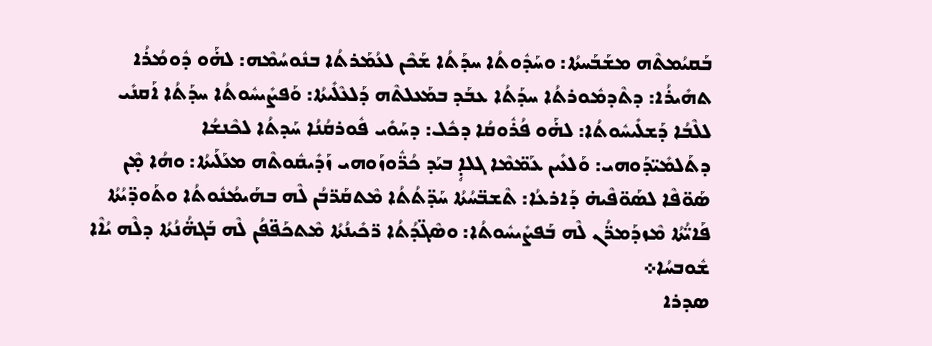ܒܰܩܝܳܡܬܶܗ ܡܫܰܒܰܚܬܳܐ: ܘܚܰܕܽܘܬܳܐ ܚܕܰܬܳܐ ܫܰܟܶܢ ܠܥܳܡܰܪܬܳܐ ܒܢܽܘܚܳܡܶܗ: ܠܗ̇ܰܘ ܕܽܘܡܳܪܳܐ ܬܗܺܝܪܳܐ: ܕܬܶܕܡܽܘܪܬܳܐ ܚܕܰܬܳܐ ܥܒܰܕ ܒܡܰܥܠܬܶܗ ܕܰܠܥܶܠܺܝܬܳܐ: ܘܰܦܨܺܝܚܽܘܬܳܐ ܚܕܰܬܳܐ ܐܰܩܢܺܝ ܠܠܶܒܳܐ ܕܰܫܠܺܝܚܽܘܬܳܐ: ܠܗ̇ܰܘ ܦܳܪܽܘܩܳܐ ܕܟܽܠ: ܕܚܰܘܺܝ ܦܽܘܪܩܳܢܳܐ ܚܰܕܬܳܐ ܠܟܶܢܫܳܐ ܕܬܰܠܡܺܝ̈ܕܰܘܗܝ: ܘܰܠܥܺܝܢ ܥܰܡ̈ܡܶܐ ܓܠܐ̣ܴ ܒܝܰܕ ܟܳܪ̈ܽܘܙܰܘܗܝ ܙܰܕܺܝܩܽܘܬܶܗ ܡܥܰܠܰܝܬܳܐ: ܘܗܳܐ ܡ̣ܶܢ ܣܰܘ̈ܦܶܐ ܠܣܰܘ̈ܦܶܝܗ̇ ܕܰܐܪܥܳܐ: ܬܶܫܒ̈ܚܳܬܳܐ ܚܰܕ̈ܬܳܬܳܐ ܡܶܬܩܰܪ̈ܒܳܢ ܠܶܗ ܒܗܰܝܡܳܢܽܘܬܳܐ ܘܬܰܘܕ̈ܝܳܬܳܐ ܦܰܐܝ̈ܳܬܳܐ ܡܶܙܕܰܡܪ̈ܳܢ ܠܶܗ ܒܰܦܨܺܝܚܽܘܬܳܐ: ܘܣܶܓ̈ܕܳܬܳܐ ܪ̈ܟܺܝܢܳܬܳܐ ܡܶܬܟܰܦ̈ܦܳܢ ܠܶܗ ܒܰܓܗ̈ܳܢܳܬܳܐ ܕܠܶܗ ܝܳܐܶܐ ܫܽܘܒܚܳܐ܀
ܣܕܪܐ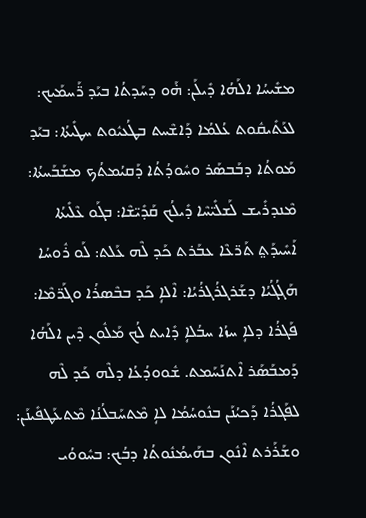ܡܫܺܝܚܳܐ ܐܠܰܗܳܐ ܕܺܝܠܰܢ: ܗ̇ܰܘ ܕܚܰܕܬܳܐ ܒܝܰܕ ܪ̈ܰܚܡܰܝܟ: ܠܥܰܬܺܝܩܽܘܬ ܥܳܠܡܳܐ ܕܰܐܫܶܚܬ ܒܛܳܥܝܽܘܬ ܚܛܺܝܬܳܐ: ܒܝܰܕ ܡܰܘܬܳܐ ܕܒܰܒܣܰܪ ܘܚܽܘܕܳܬܳܐ ܕܰܩܝܳܡܬܳܟ ܡܫܰܒܰܚܬܳܐ: ܡܶܢܕܪܺܝܫ ܠܰܫܠܺܝ̈ܚܶܐ ܕܺܝܠܳܟ ܩܰܕܺܝ̈ܫܶܐ: ܒܓܰܘ ܥܶܠܺܝܬܳܐ ܐܰܚܺܝܕܰܬ݀ ܬܰܪ̈ܥܶܐ ܥܒܰܪܬ ܟܰܕ ܠܶܗ ܥܰܠܬ: ܠܰܘ ܪܽܘܚܳܐ ܗܰܓܳܓܳܝܳܐ ܕܫܰܪܓܪܳܓܪܳܝܳܐ: ܐܶܠܐܴ ܟܰܕ ܒܒܶܣܪܳܐ ܘܓܰܪ̈ܡܶܐ: ܦܰܓܪܳܐ ܕܠܐܴ ܚܙܳܐ ܚܒܳܠܐܴ ܕܺܐܝܬ ܠܳܟ ܡܰܠܽܘܢ ܕܶܝܢ ܐܠܰܗܳܐ ܕܰܡܒܰܣܰܪ ܐܶܬܢܰܚܰܡܬ. ܫܽܘܘܕܳܥܳܐ ܕܠܶܗ ܟܰܕ ܠܶܗ ܠܦܰܓܪܳܐ ܕܰܟܝܳܢܰܢ ܒܢܽܘܚܳܡܳܐ ܠܐܴ ܡܶܬܚܰܒܠܳܢܳܐ ܡܶܬܥܰܛܦܺܝܢܰܢ: ܘܫܰܪܰܪܬ ܐܶܢܽܘܢ ܒܗܰܝܡܳܢܽܘܬܳܐ ܕܒܳܟ: ܒܚܽܘܘܳܝ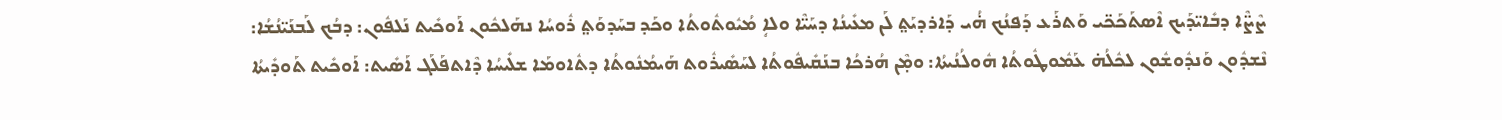ܨܶܨ̈ܶܐ ܕܒܺܐܝ̈ܕܰܝܟ ܐܶܣܬܰܟܰܟ̈ܝ ܘܰܬܪܰܥ ܕܰܦܢܳܟ ܗ̇ܳܝ ܕܰܐܪܕܝܰܬ݀ ܠܰܢ ܡܥܺܝܢܳܐ ܕܚܰܝ̈ܶܐ ܘܠܐܴ ܡܳܝܽܘܬܽܘܬܳܐ ܘܟܰܕ ܒܚܰܕܘܰܬ݀ ܪܽܘܚܳܐ ܢܗܰܠܟܽܘܢ ܐܰܘܟܺܝܬ ܢܰܠܦܽܘܢ: ܕܒܳܟ ܠܰܒܢܰܝ̈ܢܳܫܳܐ: ܢܶܫܕܽܘܢ ܘܰܢܕܽܘܫܽܘܢ ܠܟܽܠܳܗ̇ ܥܰܡܽܘܛܽܘܬܳܐ ܗܽܘܠܳܢܳܝܬܳܐ: ܘܡ̣ܶܢ ܗܳܪܟܳܐ ܒܢܰܩܺܝܦܽܘܬܳܐ ܠܚܰܣܺܝܪܽܘܬ ܗܰܝܡܳܢܽܘܬܳܐ ܕܬܽܐܘܡܰܐ ܫܠܺܝܚܳܐ ܕܶܐܬܦܰܠܰܓ ܐܰܣܺܝܬ: ܐܰܘܟܺܝܬ ܬܰܘܕܺܝܬܳܐ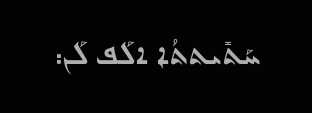ܚܰܬܺܝܬܬܳܐ ܐܠܰܦ ܠܰܢ: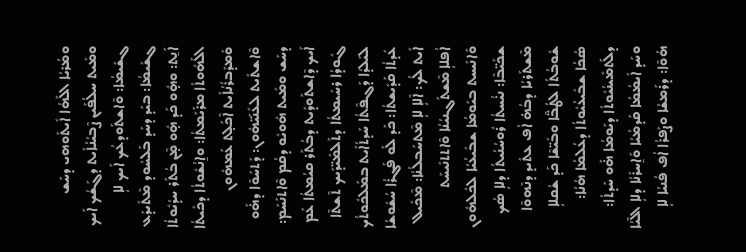ܘܡܳܪܝܳܐ ܐܠܰܗܳܐ ܐܺܝܬܰܘܗܝ ܕܚܰܫ ܘܡܺܝܬ ܚܠܳܦܰܝܢ ܨܶܒܝܳܢܳܐܺܝܬ ܕܓܰܫܳܟ ܐܰܝܟ ܓܫܺܝܡܳܐ: ܘܶܐܫܬܰܘܕܥܳܟ ܐܰܝܟ ܠܐܴ ܓܫܺܝܡܳܐ: ܒܝܰܕ ܕܚܰܕ ܒܰܠܚܽܘܕ ܡܶܬܺܝܕܰܥ ܐܰܢ̱ܬ: ܘܗ̣ܽܘ ܟܰܕ ܗ̣ܽܘ ܡ̣ܶܢ ܒܳܬܰܪ ܚܕܳܝܽܘܬܳܐ ܐܠܰܗܽܘܬܳܐ ܡܪܰܝܰܡܬܳܐ: ܘܐ̱ܢܳܫܽܘܬܳܐ ܕܟܺܝܬܳܐ ܘܰܡܕܰܒܪܳܢܳܐܺܝܬ ܐܶܟܰܠ̣ܬ ܥܰܡܗܽܘܢ ܘܶܐܫܬܺܝܬ ܠܥܺܢܰܝ̈ܗܽܘܢ: ܕܰܬܚܰܘܶܐ ܕܗ̇ܰܘ ܕܚܰܫ ܘܡܺܝܬ ܗܽܘܝܽܘ ܕܩܳܡ ܘܶܐܬܢܰܚܰܡ: ܐܰܝܟ ܕܶܐܫܬܰܘܕܺܝܬ ܕܒܳܬܰܪ ܩܝܳܡܬܳܐ ܥܰܡ ܓܽܘܕܳܐ ܪܚܺܝܡܬܳܐ ܕܬܰܠܡܺܝ̈ܕܰܝܟ ܬܶܫܬܶܐ ܠܝܰܠܕܳܐ ܕܰܓܦܶܬܳܐ ܚܰܕܬܳܐܺܝܬ ܒܡܰܠܟܽܘܬܳܟ ܥܺܕܬܳܐ ܩܰܕܺܝܫܬܳܐ: ܟܰܕ ܠܰܘ ܦܰܓܪܳܐ ܚܳܫܽܘܫܳܐ ܐܺܝܬ ܠܳܟ: ܐܶܠܐܴ ܠܐܴ ܡܶܬܚܰܒܠܳܢܳܐ: ܡܶܟܺܝܠ ܐܳܦܠܐܴ ܡܶܫܬܰܓܢܝܳܢܳܐ ܘܶܐܬܬܢܺܝܚܰܬ ܘܰܐܢܺܝܚܬ ܒܝܰܘܡܳܐ ܫܒܺܝܥܳܝܳܐ ܠܟܽܠܗܽܘܢ ܫܟܺܝ̈ܒܶܐ: ܢܝ̇ܳܚܬܳܐ ܪܽܘܚܳܢܳܝܬܳܐ ܕܠܐܴ ܣܳܟ ܡܶܫܬܰܪܝܳܐ ܕܒܳܗ̇ ܐܳܦ ܥܬܺܝܕ ܕܢܶܗܘܶܐ ܫܽܘܒܳܬܳܐ ܠܛܳܒ̈ܶܐ ܘܒܺܝ̈ܫܶܐ ܟܰܕ ܫܳܩܠܐܴ ܣܳܟܳܐ ܫܒܺܝܥܳܝܽܘܬܳܐ ܕܥܳܠܡܳܐ ܗܳܢܳܐ: ܕܠܰܬܡܺܝܢܳܝܽܘܬܳܐ ܕܝܰܘܡܳܐ ܗ̇ܰܘ ܚܰܕܬܳܐ: ܘܚܰܕ ܐܺܝܡܳܡܳܐ ܩܰܕܡܳܝܳܐ ܘܰܐ̱ܚܪܺܢܳܐ ܕܠܐܴ ܐܠܶܝܳܐ ܗܳܘܶܐ: ܕܪܰܡܫܳܐ ܘܨܰܦܪܳܐ ܐܳܦ ܦܳܢܝܳܐ ܠܐܴ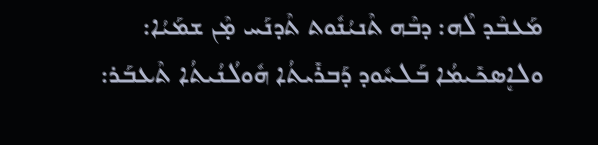ܡܰܥܒܶܕ ܠܶܗ: ܕܒܶܗ ܬܶܢܝܳܢܽܘܬ ܬܶܕܢܰܚ ܡ̣ܶܢ ܫܡܰܝܳܐ: ܘܠܐܷܣܟܺܝܡܳܐ ܒܰܠܚܽܘܕ ܕܰܒܪܺܝܬܳܐ ܗܽܘܠܳܢܳܝܬܳܐ ܬܶܥܒܰܪ: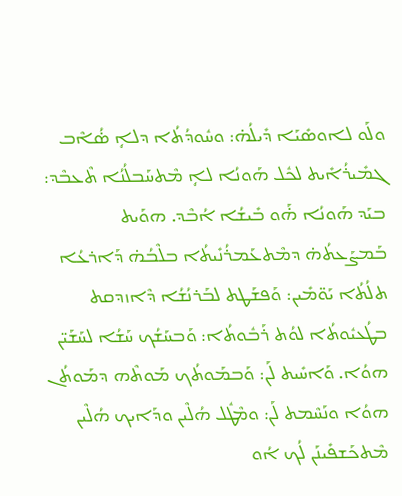ܘܠܰܘ ܠܐܘܣܺܝܰܐ ܕܺܝܠܳܗ̇: ܘܚܽܘܕܳܬܳܐ ܕܠܐܴ ܣ̇ܳܐܶܒ ܓܡܺܝܪܳܐܺܝܬ ܠܟܽܠ ܗܰܘܢܳܐ ܠܐܴ ܡܶܬܚܰܒܠܳܢܳܐ ܬܶܥܒܶܕ: ܒܝܰܕ ܗܰܘܢܳܐ ܗ̇ܰܘ ܒܺܝܫܳܐ ܐܳܒܶܕ. ܗܘܰܝܬ ܒܰܡܨܰܥܬܳܗ̇ ܕܡܶܬܥܰܡܪܳܢܺܝܬܳܐ ܒܠܶܒܳܗ̇ ܕܰܐܪܥܳܐ ܬܠܳܬܳܐ ܝܰܘ̈ܡܺܝܢ: ܘܰܦܫܰܛܬ ܠܒܰܪܢܳܫܳܐ ܕܶܐܙܕܩܬ ܒܛܳܥܝܽܘܬܳܐ ܠܘܳܬ ܪܰܒܽܘܬܳܐ: ܘܰܒܚܰܫܳܟ ܚܰܫܳܐ ܠܚܰܫܰܝ̈ܢ ܗܘܳܐ. ܘܰܐܚܺܝܬ ܠܰܢ: ܘܰܒܡܰܘܬܳܟ ܡܰܘܬܶܗ ܕܡܰܘܬܳܢ ܗܘܳܐ ܘܢܰܚܶܡܬ ܠܰܢ: ܘܡܶܛܽܠ ܗܳܠܶܝܢ ܘܕܰܐܝܟ ܗܳܠܶܝܢ ܡܶܬܟܰܫܦܺܝܢܰܢ ܠܳܟ ܐܳܘ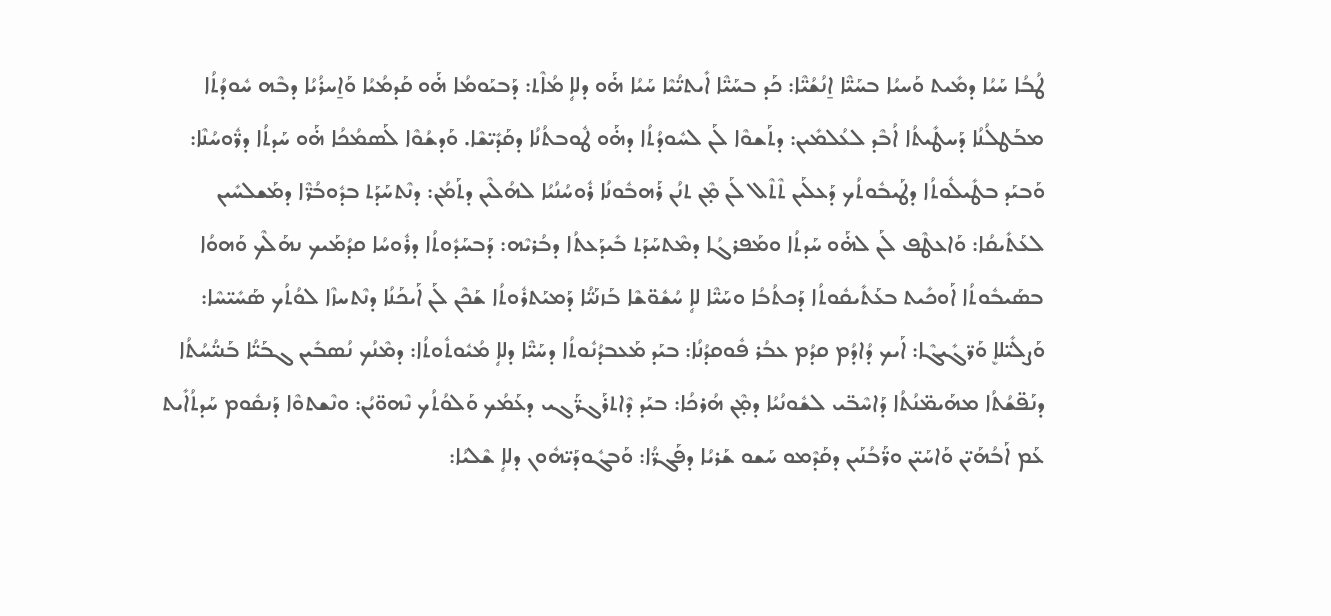ܛܳܒܳܐ ܚܰܝܳܐ ܕܡܺܝܬ ܘܰܚܝܳܐ ܒܚܰܝ̈ܶܐ ܐ̱ܢܳܫܳܝ̈ܶܐ: ܟܰܕ ܒܚܰܝ̈ܶܐ ܐܺܝܬܝ̈ܳܝܶܐ ܚܰܝܳܐ ܗ̇ܰܘ ܕܠܐܴ ܡܳܐܶܬ: ܕܰܒܝܰܘܡܳܐ ܗ̇ܰܘ ܩܰܕܡܳܝܳܐ ܘܰܐ̱ܚܪܳܝܳܐ ܕܒܶܗ ܚܽܘܕܳܬܳܐ ܡܒܰܛܠܳܢܳܐ ܕܰܚܛܺܝܬܳܐ ܐܳܒܶܕ ܠܥܳܠܡܺܝܢ: ܕܬܰܫܘܶܐ ܠܰܢ ܠܚܽܘܕܳܬܳܐ ܕܗ̇ܰܘ ܛܽܘܒܬܳܢܳܐ ܕܩܰܕܺܝ̈ܫܶܐ. ܘܰܕܫܳܘܶܐ ܠܰܣܡܳܟܳܐ ܗ̇ܰܘ ܚܰܕܬܳܐ ܕܪ̈ܽܘܚܳܢܶܐ: ܘܰܒܝܰܕ ܒܛܺܝܠܽܘܬܳܐ ܕܛܰܝܒܽܘܬܳܟ ܕܰܥܠܰܝܢ ܬܶܬܶܠ ܠܰܢ ܡ̣ܶܢ ܬܢܳܢ ܪܰܗܒܽܘܢܳܐ ܪܽܘܚܳܢܳܝܳܐ ܠܗܳܠܶܝܢ ܕܬܰܡܳܢ: ܕܢܶܬܚܰܕܰܬ ܒܕܽܘܒܳܪ̈ܶܐ ܕܡܰܫܠܚܺܝܢ ܠܥܰܬܺܝܩܳܐ: ܘܰܐܥܛܶܦ ܠܰܢ ܠܗ̇ܰܘ ܚܰܕܬܳܐ ܘܡܰܦܪܓܳܐ ܕܡܶܬܚܰܕܰܬ ܒܺܝܕܰܥܬܳܐ ܕܒܳܪܝܶܗ: ܕܰܒܚܰܕܽܘܬܳܐ ܕܪܽܘܚܳܐ ܩܕܳܡܰܝܟ ܢܗܰܠܶܟ ܘܰܗܘܳܐ ܒܣܰܝܒܽܘܬܳܐ ܐܰܘܟܺܝܬ ܒܥܰܬܺܝܩܽܘܬܳܐ ܕܰܟܬܳܒܳܐ ܘܚܰܝ̈ܶܐ ܠܐܴ ܚܳܫܽܘ̈ܫܶܐ ܒܰܙܢܰܝ̈ܳܐ ܕܰܡܝܰܬܪܽܘܬܳܐ ܫܰܟܶܢ ܠܰܢ ܐܰܝܟܰܢܳܐ ܕܢܶܬܚܙܶܐ ܠܘܳܬܳܟ ܣܰܚܺܝ̈ܚܶܐ: ܘܰܨܠܺܝ̈ܠܐܷ ܘܰܪ̈ܓܺܝܓܶܐ: ܐܰܝܟ ܕܳܐܕܳܡ ܩܕܳܡ ܥܒܳܪ ܦܽܘܩܕܳܢܳܐ: ܒܝܰܕ ܡܰܥܒܕܳܢܽܘܬܳܐ ܕܚܰܝ̈ܶܐ ܕܠܐܴ ܡܳܝܽܘܬܽܘܬܳܐ: ܕܡܶܢܳܟ ܢܳܣܒܺܝܢ ܓܒܰܝ̈ܳܐ ܒܰܢܝ̈ܳܚܳܬܳܐ ܕܢܰܦ̈ܫܳܬܳܐ ܡܗܰܝܡ̈ܢܳܬܳܐ ܕܰܐܚܶܒ̈ܝ ܠܫܽܘܢܳܝܳܐ ܕܡ̣ܶܢ ܗܳܪܟܳܐ: ܒܝܰܕ ܕܶܐܬܪܰܓܪ̈ܰܓܝ ܕܥܰܡܳܟ ܘܰܠܘܳܬܳܟ ܢܶܗܘ̈ܝܳܢ: ܘܢܶܫܬܘܶܐ ܕܰܢܩܽܘܡ ܚܰܕܬܳܐܺܝܬ ܥܰܡ ܐܰܒܳܗܰܝ̈ܢ ܘܰܐܚܰܝ̈ܢ ܘܪ̈ܰܒܳܢܰܝܢ ܕܩܰܕܶܡܘ ܚܰܫܘ ܫܰܪܝܳܐ ܕܦܰܓܪ̈ܳܐ: ܘܰܒܓܽܘܕܰܝ̈ܗܽܘܢ ܕܠܐܴ ܫܶܠܝܳܐ: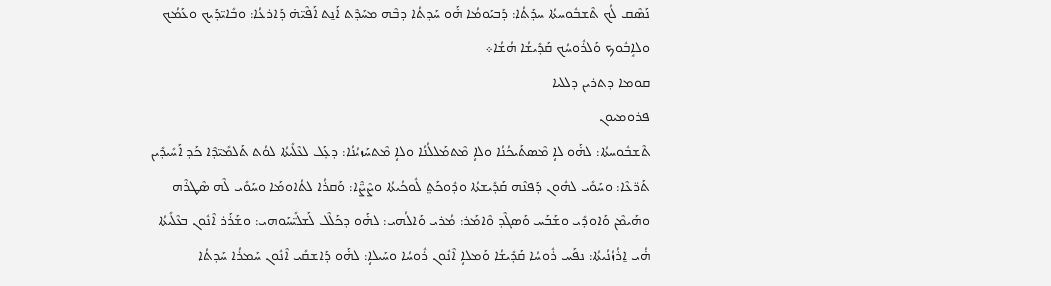ܢܰܣܶܩ ܠܳܟ ܬܶܫܒܽܘܚܬܳܐ ܚܕܰܬܳܐ: ܕܰܒܝܰܘܡܳܐ ܗ̇ܰܘ ܚܰܕܬܳܐ ܕܒܶܗ ܡܚܰܕܶܬ ܐܰܢ̱ܬ ܐܰܦܶܝ̈ܗ̇ ܕܰܐܪܥܳܐ: ܘܒܺܐܝ̈ܕܰܝܟ ܘܥܰܡܳܟ ܘܠܐܱܒܽܘܟ ܘܰܠܪܽܘܚܳܟ ܩܰܕܺܝܫܳܐ ܗܳܫܳܐ܀
ܩܘܡܐ ܕܬܪܝܢ ܕܠܠܝܐ
ܦܪܘܡܝܘܢ
ܬܶܫܒܽܘܚܬܳܐ: ܠܗ̇ܰܘ ܠܐܴ ܡܶܣܬܰܝܟܳܢܳܐ ܘܠܐܴ ܡܶܬܡܰܠܠܳܢܳܐ ܘܠܐܴ ܡܶܬܚܰܙܝܳܢܳܐ: ܕܥ̣ܰܠ ܠܥܶܠܺܝܬܳܐ ܠܘܳܬ ܬܰܠܡܺܝ̈ܕܶܐ ܟܰܕ ܐܰܚܺܝܕܺܝܢ ܬܰܪ̈ܥܶܐ: ܘܚܰܘܺܝ ܠܗܽܘܢ ܕܰܦܢܶܗ ܩܰܕܺܝܫܬܳܐ ܘܕܽܘܟܰܬ݀ ܠܽܘܟܳܝܬܳܐ ܘܨܶܨ̈ܶܐ: ܘܰܩܪܳܐ ܠܬܳܐܘܡܰܐ ܘܚܰܘܺܝ ܠܶܗ ܣܶܛܪܶܗ ܘܗܰܝܡܶܢ ܘܰܐܘܕܺܝ ܘܫܰܒܰܚ ܘܰܣܓܶܕ ܘܶܐܡܰܪ: ܡܳܪܝ ܘܰܐܠܳܗܝ: ܠܗ̇ܰܘ ܕܟܰܠܶܠ ܠܰܫܠܺܝ̈ܚܰܘܗܝ: ܘܫܰܪܰܪ ܐܶܢܽܘܢ ܒܥܶܠܺܝܬܳܐ ܗ̇ܳܝ ܐ̱ܪܳܙܳܢܳܝܬܳܐ: ܢܦܰܚ ܪܽܘܚܳܐ ܩܰܕܺܝܫܳܐ ܘܰܡܠܐܴ ܐܶܢܽܘܢ ܪܽܘܚܳܐ ܘܚܰܝܠܐܴ: ܠܗ̇ܰܘ ܕܰܐܫܩܺܝ ܐܶܢܽܘܢ ܚܰܡܪܳܐ ܚܰܕܬܳܐ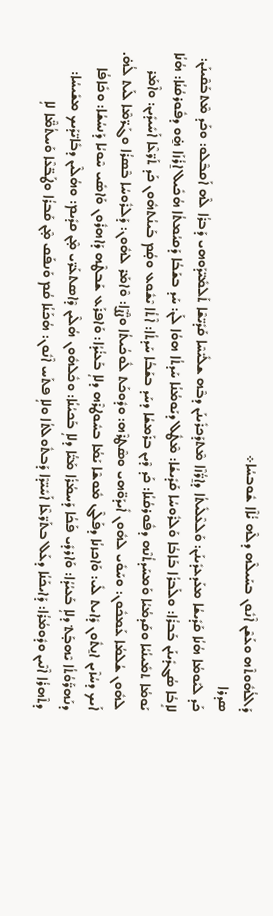ܕܰܐܠܳܗܽܘܬܶܗ ܘܥܰܫܶܢ ܐܶܢܽܘܢ ܒܚܰܝܠܶܗ ܕܠܶܗ ܝ̇ܳܐܶܐ ܫܽܘܒܚܳܐ܀
ܣܕܪܐ
ܟܰܕ ܠܝܰܘܡܳܐ ܗܳܢܳܐ ܩܰܕܺܝܫܳܐ ܡܥܰܕܥܕܺܝܢܰܢ: ܘܰܠܥܶܠܺܝܬܳܐ ܕܐ̱ܪ̈ܳܙܶܐ ܡܶܬܕܰܟܪܺܝܢܰܢ ܕܒܶܗ ܫܠܺܝ̈ܚܶܐ ܩܰܕܺܝ̈ܫܶܐ ܬܰܠܡܺܝ̈ܕܰܘܗܝ ܕܰܒܪܳܐ ܠܶܗ ܐܰܩܒܶܠܘ: ܘܟܰܕ ܡܶܬܒܰܩܶܝܢܰܢ: ܠܐܱܒܳܐ ܣܳܓܕܺܝܢܰܢ ܒܰܒܪܳܐ: ܘܠܰܒܪܳܐ ܒܰܐܒܳܐ ܘܰܠܪܽܘܚܳܐ ܩܰܕܺܝܫܳܐ: ܡܶܛܽܠ ܕܝܰܘܡܳܢܳܐ ܚܰܕܬܳܐ ܗܘܳܐ ܠܰܢ: ܚܰܕ ܒܫܰܒܳܐ ܕܰܩܝܳܡܬܳܐ ܗܳܟܺܝܠ ܐ̱ܪܳܙܰܐ ܗ̱̇ܘ ܕܦܽܘܪܩܳܢܳܐ: ܗܳܢܳܐ ܝܰܘܡܳܐ ܬܡܺܝܢܳܝܳܐ ܘܩܰܕܡܳܝܳܐ ܘܰܡܚܰܕܬܳܢܶܗ ܕܦܽܘܪܩܳܢܳܐ: ܟܰܕ ܕܶܝܢ ܒܪܰܡܫܳܐ ܕܚܰܕ ܒܫܰܒܳܐ ܚܰܕܬܳܐ: ܐܶܬܳܐ ܝܶܫܽܘܥ ܘܩ̣ܳܡ ܒܰܝܢܳܬܗܽܘܢ ܟܰܕ ܬܰܪ̈ܥܶܐ ܐܰܚܺܝܕܺܝܢ: ܘܐܶܡܰܪ ܠܗܽܘܢ ܫܳܠܡܳܐ ܥܰܡܟܽܘܢ: ܘܚܰܘܺܝ ܠܗܽܘܢ ܐܺܝܕܰܘ̈ܗܝ ܘܣܶܛܪܶܗ: ܘܕܽܘܟܰܬ ܠܽܘܟܳܝܬܳܐ ܘܨ̈ܶܨܶܐ: ܘܶܐܡܰܪ ܠܗܽܘܢ: ܕܰܠܪܽܘܚܳܐ ܒܶܣܪܳܐ ܘܓܰܪ̈ܡܶܐ ܠܰܝܬ ܠܳܗ̇. ܐܰܝܟ ܕܚܳܙܶܝܢ ܐܢ̱ܬܽܘܢ ܕܺܐܝܬ ܠܺܝ: ܘܰܐܟܙܢܳܐ ܕܦܰܠܶܓ ܡܽܘܫܶܐ ܝܰܡܳܐ ܒܚܽܘܛܪܶܗ ܕܠܐܴ ܒܰܥܝ̇ܳܕܳܐ: ܘܰܐܦܪܰܥ ܫܰܒܛܶܗ ܕܰܐܗܪܽܘܢ ܘܰܐܣܺܝ ܚܶܘܝܳܐ ܕܰܢܚܳܫܳܐ: ܘܟܺܐܦܳܐ ܕܢܰܗܪ̈ܰܘܳܬܳܐ ܝܶܗܒ̣ܰܬ݀ ܕܠܐܴ ܒܰܥܝܳܕܳܐ: ܘܰܐܪܕܺܝ ܦܰܟܳܐ ܕܰܚܡܳܪܳܐ ܡܰܝ̈ܳܐ ܕܠܐܴ ܒܰܟܝܳܢܳܐ: ܘܟܽܠܗܽܘܢ ܗܳܠܶܝܢ ܕܶܐܣܬܥܰܪ̈ܝ ܡ̣ܶܢ ܩܕܺܝܡ: ܘܗܳܠܶܝܢ ܕܒܺܐܝ̈ܕܰܝܟ ܡܫܺܝܚܳܐ: ܕܬܶܗܪܳܐ ܐܶܢܶܝܢ ܘܕܽܘܡܳܪܳܐ: ܕܰܐܝܟܰܢܳܐ ܕܥܰܠ ܒܬܰܪ̈ܥܶܐ ܐܰܚܺܝ̈ܕܶܐ ܕܰܒܬܽܘܠܬܳܐ ܘܠܐܴ ܦܬܰܚ ܐܶܢܽܘܢ: ܗܳܟܰܢܳܐ ܩܳܡ ܘܰܢܦܰܩ ܡ̣ܶܢ ܩܰܒܪܳܐ ܘܛܰܒ̈ܥܶܐ ܘܰܚܬܳܡ̈ܶܐ ܠܐܴ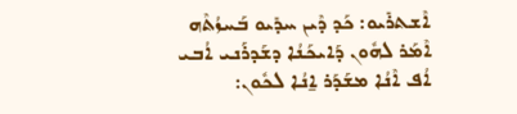ܐܶܫܬܪܺܝܘ: ܟܰܕ ܕܶܝܢ ܚܕܺܝܘ ܒܰܚܙܳܬܶܗ ܐܶܡܰܪ ܠܗܽܘܢ ܕܰܐܝܟܰܢܳܐ ܕܫܰܕܪܰܢܝ ܐܳܒܝ ܐܳܦ ܐܶܢܳܐ ܡܫܰܕܰܪ ܐ̱ܢܳܐ ܠܟܽܘܢ: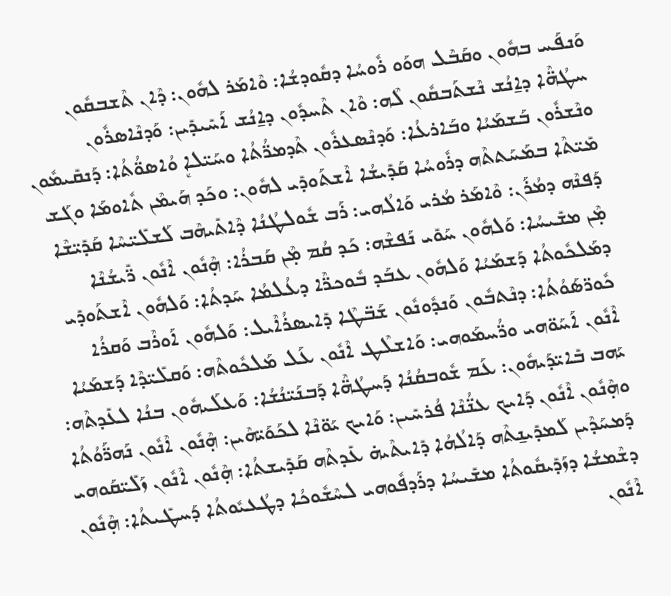ܘܰܢܦܰܚ ܒܗܽܘܢ ܘܩܰܒܶܠ ܗܘܰܘ ܪܽܘܚܳܐ ܕܩܽܘܕܫܳܐ: ܘܶܐܡܰܪ ܠܗܽܘܢ: ܕܶܐܢ ܬܶܫܒܩܽܘܢ ܚܛܳܗ̈ܶܐ ܕܐ̱ܢܳܫ ܢܶܫܬܰܒܩܽܘܢ ܠܶܗ: ܘܶܐܢ ܬܶܚܕܽܘܢ ܕܐ̱ܢܳܫ ܐܰܚܺܝܕܺܝܢ: ܘܰܕܢܶܐܣܪܽܘܢ ܘܢܶܫܪܽܘܢ ܒܰܫܡܰܝܳܐ ܘܒܰܐܪܥܳܐ: ܘܰܕܢܶܣܥܪܽܘܢ ܬܶܕܡܪ̈ܳܬܳܐ ܘܚܰܝ̈ܠܐܷ ܘܳܐܣܘ̈ܳܬܳܐ: ܕܰܢܩܺܝܡܽܘܢ ܡܺܝ̈ܬܶܐ ܒܡܰܚܰܬܬܶܗ ܕܪܽܘܚܳܐ ܩܰܕܺܝܫܳܐ ܐܶܫܬܰܘܕܺܝ ܠܗܽܘܢ: ܘܟܰܕ ܗܰܝܡܶܢ ܬܽܐܘܡܰܐ ܘܓܰܫ ܕܰܦܢܶܗ ܕܡܳܪܰܢ: ܘܶܐܡܰܪ ܡܳܪܝ ܘܰܐܠܳܗܝ: ܪܰܒ ܫܽܘܠܛܳܢܳܐ ܕܶܐܬܺܝܗܶܒ ܠܰܫܠܺܝ̈ܚܶܐ ܩܰܕܺܝ̈ܫܶܐ ܡ̣ܶܢ ܡܫܺܝܚܳܐ: ܘܰܠܗܽܘܢ ܚܰܘܺܝ ܢܰܦܫܶܗ: ܟܰܕ ܩܳܡ ܡ̣ܶܢ ܩܰܒܪܳܐ: ܗ̣ܶܢܽܘܢ ܐܶܢܽܘܢ ܪ̈ܺܝܫܳܢܶܐ ܕܡܰܠܟܽܘܬܳܐ ܕܰܫܡܰܝܳܐ ܘܰܠܗܽܘܢ ܥܒܰܕ ܒܽܘܟܪ̈ܶܐ ܕܥܳܠܡܳܐ ܚܰܕܬܳܐ: ܘܰܠܗܽܘܢ ܐܶܫܬܰܘܕܺܝ ܟܽܘܪ̈ܣܰܘܳܬܳܐ: ܕܢܶܬܒܽܘܢ ܘܰܢܕܽܘܢܽܘܢ ܫܰܒ̈ܛܶܐ ܕܺܐܝܣܪܳܐܶܝܠ: ܘܰܠܗܽܘܢ ܐܰܘܪܶܒ ܘܰܩܪܳܐ ܐܶܢܽܘܢ ܐܰܚܰܘ̈ܗܝ ܘܪ̈ܳܚܡܰܘܗܝ: ܘܰܐܫܠܶܛ ܐܶܢܽܘܢ ܥܰܠ ܡܰܠܟܽܘܬܶܗ: ܘܰܩܠܺܝ̈ܕܶܐ ܕܰܫܡܰܝܳܐ ܝܰܗܒ ܒܺܐܝ̈ܕܰܝܗܽܘܢ: ܥܰܡ ܫܽܘܒܩܳܢܳܐ ܕܰܚܛܳܗ̈ܶܐ ܕܰܒܢܰܝ̈ܢܳܫܳܐ: ܘܰܥܠܰܝܗܽܘܢ ܒܢܳܐ ܠܥܺܕܬܶܗ: ܘܗ̣ܶܢܽܘܢ ܐܶܢܽܘܢ ܕܰܐܝܟ ܥܢ̈ܳܢܶܐ ܦܳܪܚܺܝܢ: ܘܰܐܝܟ ܝܰܘ̈ܢܶܐ ܠܟܰܘܰܝ̈ܗܶܝܢ: ܗ̣ܶܢܽܘܢ ܐܶܢܽܘܢ ܢܰܗܪ̈ܰܘܳܬܳܐ ܕܰܡܚܰܕܶܝܢ ܠܰܡܕܺܝܢ̱ܬܶܗ ܕܰܐܠܳܗܳܐ ܕܺܐܝܬܶܝܗ̇ ܥܺܕܬܶܗ ܩܰܕܺܝܫܬܳܐ: ܗ̣ܶܢܽܘܢ ܐܶܢܽܘܢ ܙܰܠܺܝ̈ܩܰܘܗܝ ܕܫܶܡܫܳܐ ܕܙܰܕܺܝܩܽܘܬܳܐ ܡܫܺܝܚܳܐ ܕܪܰܕܦܽܘܗܝ ܠܚܶܫܽܘܟܳܐ ܕܛܳܥܝܽܘܬܳܐ ܕܰܚܛܺܝܬܳܐ: ܗ̣ܶܢܽܘܢ ܐܶܢܽܘܢ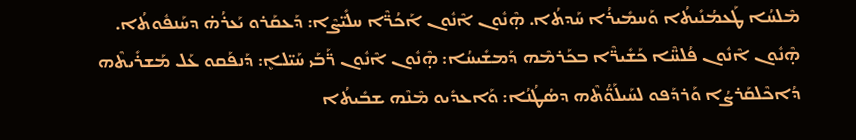ܡܶܠܚܳܐ ܛܰܥܡܳܢܺܝܬܳܐ ܘܰܚܡܺܝܪܳܐ ܚܰܕܬܳܐ. ܗ̣ܶܢܽܘܢ ܐܶܢܽܘܢ ܐܰܟܳܪ̈ܶܐ ܚܠܺܝ̈ܨܶܐ: ܕܰܥܩܰܪܘ ܝܰܥܪܳܗ̇ ܕܚܰܢܦܽܘܬܳܐ. ܗ̣ܶܢܽܘܢ ܐܶܢܽܘܢ ܦܳܠܚ̈ܶܐ ܟܰܫܺܝܪ̈ܶܐ ܒܟܰܪܡܶܗ ܕܰܡܫܺܝܚܳܐ: ܗ̣ܶܢܽܘܢ ܐܶܢܽܘܢ ܪ̈ܰܒܰܝ ܚܰܝ̈ܠܐܷ: ܕܰܢܦܰܩܘ ܥܰܠ ܡܰܫܪܺܝܬܶܗ ܕܳܐܟܶܠܩܰܪܨܳܐ ܘܰܪܕܰܦܘ ܠܚܰܝܠܰܘ̈ܳܬܶܗ ܕܣܳܛܳܢܳܐ: ܘܰܐܥܕܺܝܘ ܡܶܢܶܗ ܫܒܺܝܬܳܐ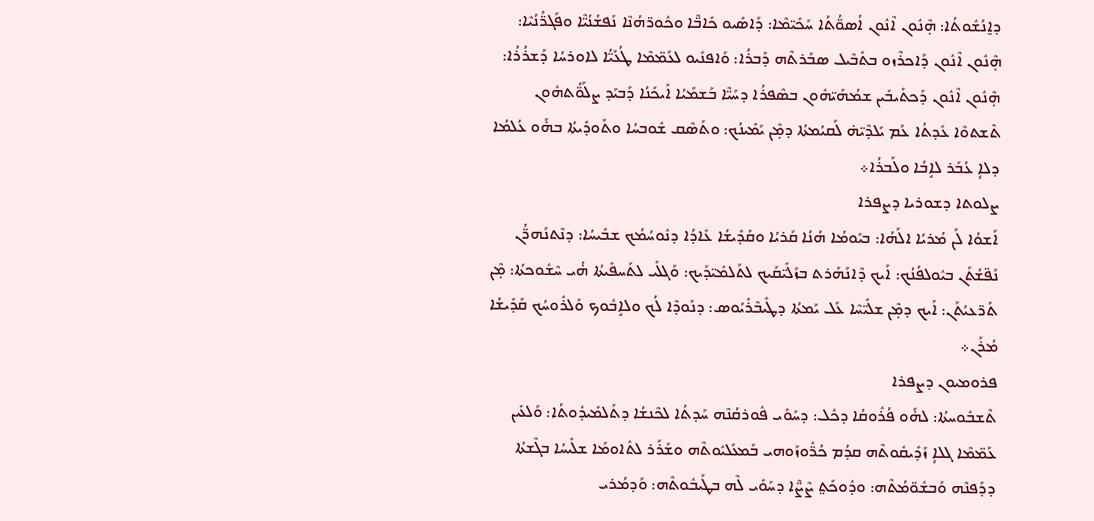ܕܐ̱ܢܳܫܽܘܬܳܐ: ܗ̣ܶܢܽܘܢ ܐܶܢܽܘܢ ܐܳܣܘ̈ܳܬܳܐ ܚܰܟܺܝ̈ܡܶܐ: ܕܰܐܣܺܝܘ ܟܺܐܒ̈ܶܐ ܘܟܽܘܪ̈ܗܳܢܶܐ ܢܰܦܫܳܢܳܝ̈ܶܐ ܘܦܰܓܪ̈ܳܢܳܝܶܐ: ܗ̣ܶܢܽܘܢ ܐܶܢܽܘܢ ܕܰܐܟܪܶܙܘ ܒܬܺܒܶܝܠ ܣܒܰܪܬܶܗ ܕܰܒܪܳܐ: ܘܰܐܦܢܺܝܘ ܠܥܰܡ̈ܡܶܐ ܛܳܥܰܝ̈ܳܐ ܠܐܘܪܚܳܐ ܕܰܫܪܳܪܳܐ: ܗ̣ܶܢܽܘܢ ܐܶܢܽܘܢ ܕܰܟܬܺܝܒܺܝܢ ܫܡܳܗܰܝ̈ܗܽܘܢ ܒܣܶܦܪܳܐ ܕܚܰܝ̈ܶܐ ܒܰܫܡܰܝܳܐ ܐܰܝܟܰܢܳܐ ܕܰܒܝܰܕ ܨܠܰܘ̈ܳܬܗܽܘܢ ܬܶܫܬܘܶܐ ܥܺܕܬܳܐ ܥܰܡ ܝܰܠܕܶܝ̈ܗ̇ ܠܰܩܝܳܡܬܳܐ ܕܡ̣ܶܢ ܝܰܡܺܝܢܳܟ: ܘܬܰܣܶܩ ܫܽܘܒܚܳܐ ܘܬܰܘܕܺܝܬܳܐ ܒܗ̇ܰܘ ܥܳܠܡܳܐ ܕܠܐܴ ܥܳܒܰܪ ܠܐܱܒܳܐ ܘܠܰܒܪܳܐ܀
ܨܠܘܬܐ ܕܫܘܪܝܐ ܕܨܦܪܐ
ܐܰܫܘܳܐ ܠܰܢ ܡܳܪܝܳܐ ܐܠܰܗܳܐ: ܒܝܰܘܡܳܐ ܗܳܢܳܐ ܩܰܪܝܳܐ ܘܩܰܕܺܝܫܳܐ ܥܺܐܕܳܐ ܕܢܽܘܚܳܡܳܟ ܫܒܺܝܚܳܐ: ܕܢܶܬܢܰܗܪ̈ܳܢ ܢܰܦ̈ܫܳܬܰܢ ܒܝܽܘܠܦܳܢܳܟ: ܐܰܝܟ ܕܶܐܢܰܗܰܪܬ ܒܙܰܠܺܝ̈ܩܰܝܟ ܠܬܰܠܡܺܝ̈ܕܰܝܟ: ܘܰܓܠܺܝ ܠܬܰܚܦܺܝܬܳܐ ܗ̇ܳܝ ܚܶܫܽܘܟܬܳܐ: ܡ̣ܶܢ ܬܰܪ̈ܥܝܳܬܰܢ: ܐܰܝܟ ܕܡ̣ܶܢ ܫܠܺܝ̈ܚܶܐ ܥܰܠ ܝܰܡܬܳܐ ܕܛܺܝܒܶܪܺܝܳܘܣ: ܕܢܰܘܕܶܐ ܠܳܟ ܘܠܐܱܒܽܘܟ ܘܰܠܪܽܘܚܳܟ ܩܰܕܺܝܫܳܐ ܡܳܪܰܢ܀
ܦܪܘܡܝܘܢ ܕܨܦܪܐ
ܬܶܫܒܽܘܚܬܳܐ: ܠܗ̇ܰܘ ܦܳܪܽܘܩܳܐ ܕܟܽܠ: ܕܚܰܘܺܝ ܦܽܘܪܩܳܢܶܗ ܚܰܕܬܳܐ ܠܟܶܢܫܳܐ ܕܬܰܠܡܺܝܕܽܘܬܳܐ: ܘܰܠܥܺܝܢ ܥܰܡ̈ܡܶܐ ܓܠܐܴ ܙܰܕܺܝܩܽܘܬܶܗ ܩܕܳܡ ܟܳܪ̈ܽܘܙܰܘܗܝ ܒܰܡܥܰܠܝܽܘܬܶܗ ܘܫܰܪܰܪ ܠܬܽܐܘܡܰܐ ܫܠܺܝܚܳܐ ܒܓܶܫܬܳܐ ܕܕܰܦܢܶܗ ܘܰܒܫܽܘ̈ܡܳܬܶܗ: ܘܕܽܘܟܰܬ݀ ܨܶܨ̈ܶܐ ܕܚܰܘܺܝ ܠܶܗ ܒܛܰܝܒܽܘܬܶܗ: ܘܰܕܡܳܪܝ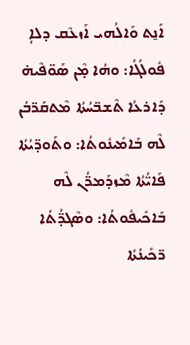ܐܰܢ̱ܬ ܘܰܐܠܳܗܝ ܐܰܙܥܶܩ ܕܠܐܴ ܦܽܘܠܳܓܳܐ: ܘܗܳܐ ܡ̣ܶܢ ܣܰܘ̈ܦܶܝܗ̇ ܕܰܐܪܥܳܐ ܬܶܫܒ̈ܚܳܬܳܐ ܡܶܬܩܰܪ̈ܒܳܢ ܠܶܗ ܒܰܐܡܺܝܢܽܘܬܳܐ: ܘܬܰܘܕ̈ܝܳܬܳܐ ܦܰܐܝ̈ܳܬܳܐ ܡܶܙܕܰܡܪ̈ܳܢ ܠܶܗ ܒܰܐܟܺܝܦܽܘܬܳܐ: ܘܣܶܓܕ̈ܳܬܳܐ ܪ̈ܟܺܝܢܳܬܳܐ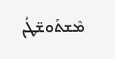ܡܶܫܬܰܘܫ̈ܛܳܢ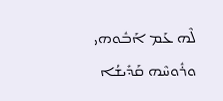ܠܶܗ ܥܰܡ ܐܰܒܽܘܗܝ ܘܪܽܘܚܶܗ ܩܰܕܺܝܫܳܐ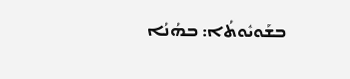ܒܫܰܘܝܽܘܬܳܐ: ܒܗܳܢܳܐ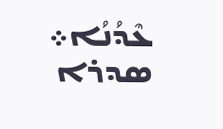ܥܶܕܳܢܳܐ܀
ܣܕܪܐ